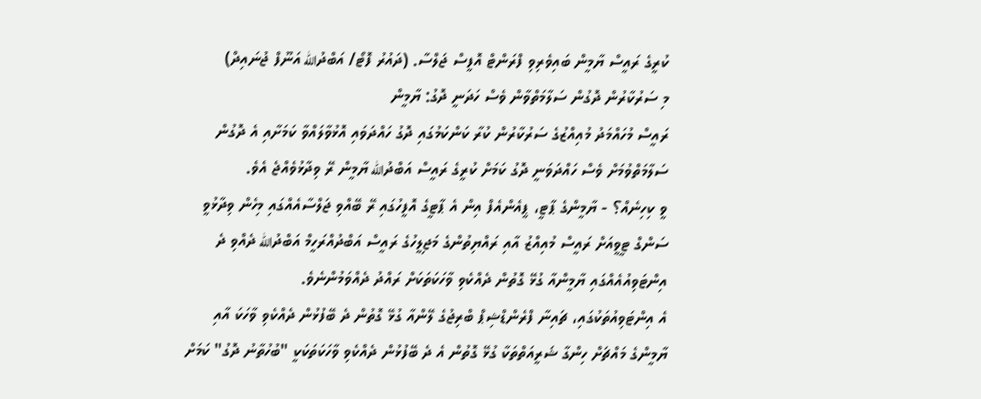ކުރީގެ ރައީސް ޔާމީން ބައިވެރިވި ފްރަންޓް އޮފީސް ޖަލްސާ. (ދައުރު ފޮޓޯ/ އަބްދުالله އަނޫފް ޖުނައިދް)
މި ސަރުކާރުން ދޮގުން ސަލާމަތްވާން ވެސް ހަދަނީ ދޮގު: ޔާމީން
ރައީސް މުހައްމަދު މުއިއްޒުގެ ސަރުކާރުން ކުރާ ކަންކަމުގައި ދޮގު ހައްދަވައި އޮޅުވާލައްވާ ކަމަށާއި އެ ދޮގުން ސަލާމަތްވުމަށް ވެސް ހައްދަވަނީ ދޮގު ކަމަށް ކުރީގެ ރައީސް އަބްދުالله ޔާމީން ރޭ ވިދާޅުވެއްޖެ އެވެ.
ވީ ކިހިނެއް؟ - ޔާމީންގެ ޕާޓީ، ޕީއެންއެފް އިން އެ ޕާޓީގެ އޮފީހުގައި ރޭ ބޭއްވި ޖަލްސާއެއްގައި މިހެން ވިދާޅުވީ ސަންގް ޓީވީއަށް ރައީސް މުއިއްޒު އާއި ރައްޔިތުންގެ މަޖިލީހުގެ ރައީސް އަބްދުއްރަހީމް އަބްދުالله ދެއްވި ދެ އިންޓަވިއުއެއްގައި ޔާމީންއާ ގުޅޭ ގޮތުން ދެއްކެވި ވާހަކަތަކަށް ރައްދު ދެއްވަމުންނެވެ.
އެ އިންޓަވިއުތަކުގައި، ޗައިނާ ފްރެންޑްޝިޕް ބްރިޖުގެ ލޭންއާ ގުޅޭ ގޮތުން ދެ ބޭފުޅުން ދެއްކެވި ވާހަކަ އާއި ޔާމީންގެ މައްޗަށް ހިންގާ ޝަރީއަތްތަކާ ގުޅޭ ގޮތުން އެ ދެ ބޭފުޅުން ދެއްކެވި ވާހަކަތަކަކީ "ބުހުތާނު ދޮގު" ކަމަށް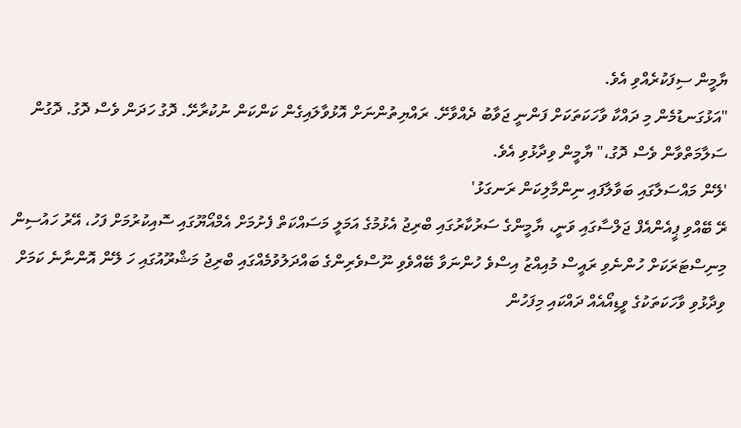ޔާމީން ސިފަކުރެއްވި އެވެ.
"އަޅުގަނޑުމެން މި ދައްކާ ވާހަކަތަކަށް ފަންނީ ޖަވާބު ދެއްވާށޭ. ރައްޔިތުންނަށް އޮޅުވާލައިގެން ކަންކަން ނުކުރާށޭ. ދޮގު ހަދަން ވެސް ދޮގު. ދޮގުން ސަލާމަތްވާން ވެސް ދޮގު،" ޔާމީން ވިދާޅުވި އެވެ.
'ލޭން މައްސަލާގައި ބަވާލާފައި ނިންމާލިކަން ރަނގަޅު'
ރޭ ބޭއްވި ޕީއެންއެފް ޖަލްސާގައި ވަނީ، ޔާމީންގެ ސަރުކާރުގައި ބްރިޖު އެޅުމުގެ އަމަލީ މަސައްކަތް ފެށުމަށް އެމްއޯޔޫގައި ސޮއިކުރުމަށް ފަހު، އޭރު ހައުސިން މިނިސްޓަރަކަށް ހުންނެވި ރައީސް މުއިއްޒު އިސްވެ ހުންނަވާ ބޭއްވެވި ނޫސްވެރިންގެ ބައްދަލުވުމެއްގައި ބްރިޖު މަޝްރޫއުގައި ހަ ލޭން އޮންނާނެ ކަމަށް ވިދާޅުވި ވާހަކަތަކުގެ ވީޑިއޯއެއް ދައްކައި މިފަހުން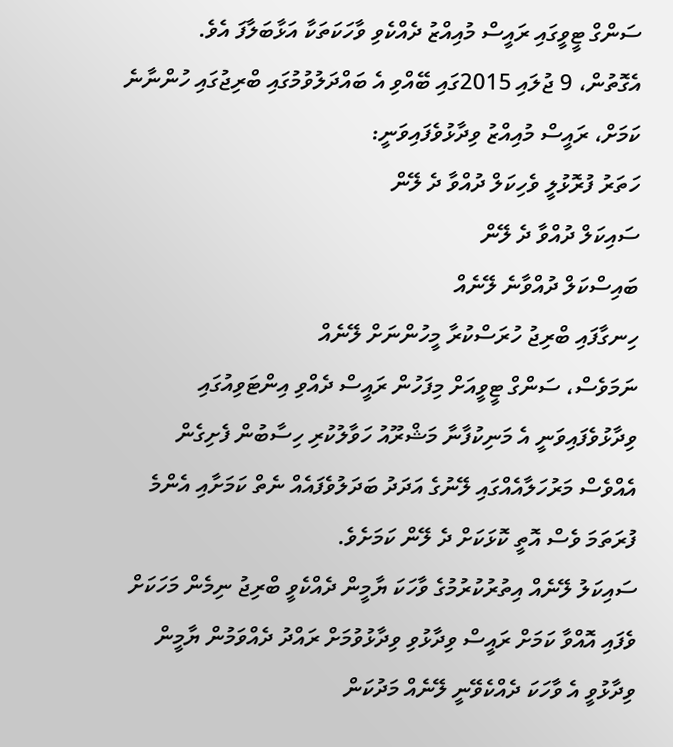ސަންގް ޓީވީގައި ރައީސް މުއިއްޒު ދެއްކެވި ވާހަކަތަކާ އަޅާބަލާފަ އެވެ.
އެގޮތުން، 9 ޖުލައި 2015ގައި ބޭއްވި އެ ބައްދަލުވުމުގައި ބްރިޖުގައި ހުންނާނެ ކަމަށް، ރައީސް މުއިއްޒު ވިދާޅުވެފައިވަނީ:
ހަތަރު ފުރޮޅުލީ ވެހިކަލް ދުއްވާ ދެ ލޭން
ސައިކަލް ދުއްވާ ދެ ލޭން
ބައިސްކަލް ދުއްވާނެ ލޭނެއް
ހިނގާފައި ބްރިޖު ހުރަސްކުރާ މީހުންނަށް ލޭނެއް
ނަމަވެސް، ސަންގް ޓީވީއަށް މިފަހުން ރައީސް ދެއްވި އިންޓަވިއުގައި ވިދާޅުވެފައިވަނީ އެ މަނިކުފާނާ މަޝްރޫއު ހަވާލުކުރި ހިސާބުން ފެށިގެން އެއްވެސް މަރުހަލާއެއްގައި ލޭނުގެ އަދަދު ބަދަލުވެފައެއް ނެތް ކަމަށާއި އެންމެ ފުރަތަމަ ވެސް އޮތީ ކޮޅަކަށް ދެ ލޭން ކަމަށެވެ.
ސައިކަލު ލޭނެއް އިތުރުކުރުމުގެ ވާހަކަ ޔާމީން ދެއްކެވީ ބްރިޖު ނިމެން މަހަކަށް ވެފައި އޮއްވާ ކަމަށް ރައީސް ވިދާޅުވި ވިދާޅުވުމަށް ރައްދު ދެއްވަމުން ޔާމީން ވިދާޅުވީ އެ ވާހަކަ ދެއްކެވޭނީ ލޭނެއް މަދުކަން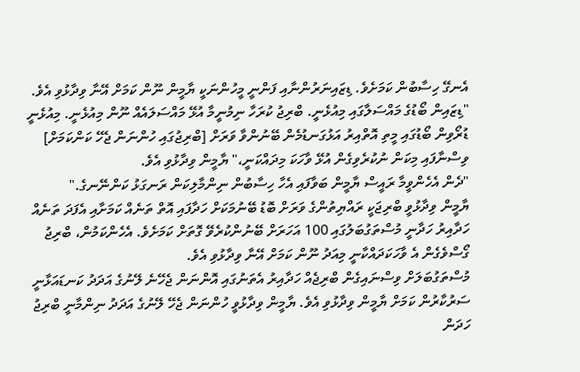އެނގޭ ހިސާބުން ކަމަށެވެ. ޑިޒައިނަރުންނާއި ފަންނީ މީހުންނަކީ ޔާމީން ނޫން ކަމަށް އޭނާ ވިދާޅުވި އެވެ.
"ޑިޒައިން ބޯޑުގެ މައްސަލާގައި މިއުޅެނީ. ބްރިޖު ކުރަހާ ނިމުނީމާ އުޅޭ މައްސަލައެއް ނޫން މިއުޅެނީ. މިއުޅެނީ ޑުރޯވިން ބޯޑުގައި މީތި އޮތްއިރު އަޅުގަނޑުމެން ބޭނުންވާ ވަރަށް [ބްރިޖުގައި ހުންނަން ޖެހޭ ކަންކަމަށް] ވިސްނާފައި މިކަން ނުކުރެވިގެން އުޅޭ ވާހަކަ މިދައްކަނީ،" ޔާމީން ވިދާޅުވި އެވެ.
"ދެން އެހެންވީމާ ރައީސް ޔާމީން ބަވާފައި އެހާ ހިސާބުން ނިންމާލިކަން ރަނގަޅު ކަންނޭނގެ."
ޔާމީން ވިދާޅުވީ ބްރިޖަކީ ރައްޔިތުންގެ ވަރަށް ބޮޑު ބޭނުމަކަށް ހަދާފައި އޮތް ތަނެއް ކަމަށާއި އެފަދަ ތަނެއް ހަދާއިރު ހަދާނީ މުސްތަގުބަލުގައި 100 އަހަރަށް ބޭނުންކުރެވޭ ގޮތަށް ކަމަށެވެ. އެހެންކަމުން، ބްރިޖު ގޯސްވެގެން އެ ވާހަކަދައްކާނީ މިއަދު ނޫން ކަމަށް އޭނާ ވިދާޅުވި އެވެ.
މުސްތަގުބަލަށް ވިސްނައިގެން ބްރިޖެއް ހަދާއިރު އެތަނުގައި އޮންނަން ޖެހޭނެ ލޭނުގެ އަދަދު ކަނޑައަޅާނީ ސަރުކާރުން ކަމަށް ޔާމީން ވިދާޅުވި އެވެ. ޔާމީން ވިދާޅުވީ ހުންނަން ޖެހޭ ލޭނުގެ އަދަދު ނިންމާނީ ބްރިޖު ހަދަން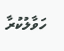ހަވާލުކުރާ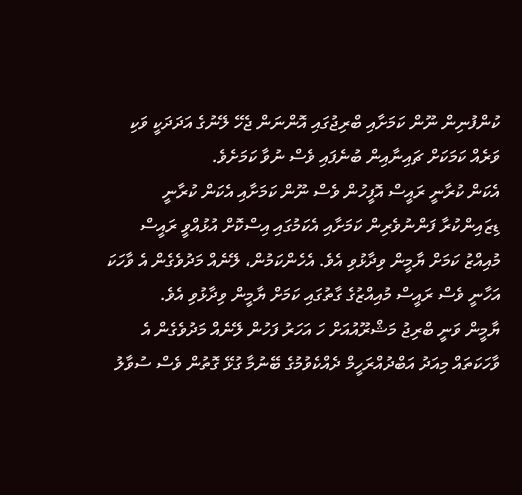ކުންފުނިން ނޫން ކަމަށާއި ބްރިޖުގައި އޮންނަން ޖެހޭ ލޭނުގެ އަދަދަކީ ވަކި ވަރެއް ކަމަކަށް ޗައިނާއިން ބުނެފައި ވެސް ނުވާ ކަމަށެވެ.
އެކަން ކުރާނީ ރައީސް އޮފީހުން ވެސް ނޫން ކަމަށާއި އެކަން ކުރާނީ ޑިޒައިންކުރާ ފަންނުވެރިން ކަމަށާއި އެކަމުގައި އިސްކޮށް އުޅުއްވީ ރައީސް މުއިއްޒު ކަމަށް ޔާމީން ވިދާޅުވި އެވެ. އެހެންކަމުން، ލޭނެއް މަދުވެގެން އެ ވާހަކަ އަހާނީ ވެސް ރައީސް މުއިއްޒުގެ ގާތުގައި ކަމަށް ޔާމީން ވިދާޅުވި އެވެ.
ޔާމީން ވަނީ ބްރިޖު މަޝްރޫއުއަށް ހަ އަހަރު ފަހުން ލޭނެއް މަދުވެގެން އެ ވާހަކަތައް މިއަދު އަބްދުއްރަހީމް ދެއްކެވުމުގެ ބޭނުމާ ގުޅޭ ގޮތުން ވެސް ސުވާލު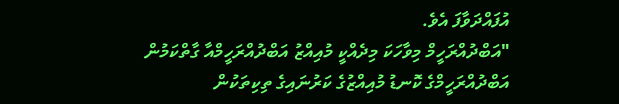އުފައްދަވާފަ އެވެ.
"އަބްދުއްރަހީމް މިވާހަކަ މިދެއްކީ މުއިއްޒު އަބްދުއްރަހީމްއާ ގާތްކަމުން އަބްދުއްރަހީމްގެ ކޮނޑު މުއިއްޒުގެ ކަރުނައިގެ ތިކިތަކުން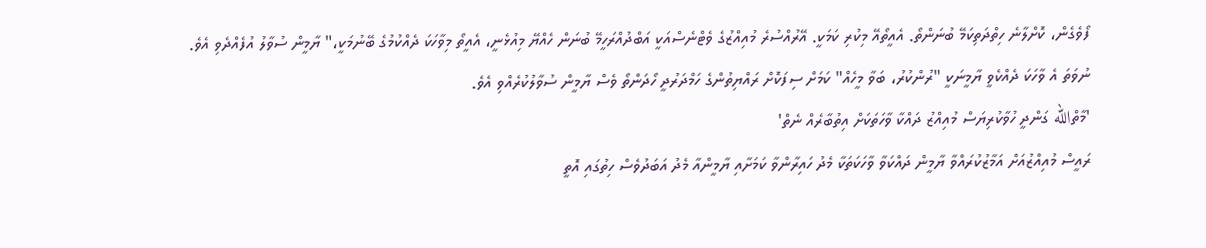ފޯވެގެން، ކޮށްލާނެ ހިތްދަތިކަމޭ ބުނަންތޯ. އެއީތޯއޭ މިކުރި ކަމަކީ. އޭރުއްސުރެ މުއިއްޒުގެ ވެޓްނެސްއަކީ އަބްދުއްރަހީމޭ ބުނަން ހެއްޔޭ މިއުޅެނީ، އެއީތޯ މިވާހަކަ ދެއްކުމުގެ ބޭނުމަކީ،" ޔާމީން ސުވާލު އުފެއްދެވި އެވެ.
ނުވަތަ އެ ވާހަކަ ދެއްކެވީ ޔާމީނަކީ "ރުންކުރު، ބަވާ މީހެއް" ކަމަށް ސިފަކޮށް ރައްޔިތުންގެ ހަމްދަރުދީ ހޯދަންތޯ ވެސް ޔާމީން ސުވާލުކުރެއްވި އެވެ.
'މާތްالله ގަންދީ ހުވާކުރިޔަސް މުއިއްޒު ދައްކާ ވާހަތަކަށް އިތުބާރެއް ނެތް'
ރައީސް މުއިއްޒުއަށް އަމާޒުކުރައްވާ ޔާމީން ދައްކަވާ ވާހަކަތަކާ މެދު ހައިރާންވާ ކަމަށާއި ޔާމީންއާ މެދު އަބަދުވެސް ހިތުގައި އޮތީ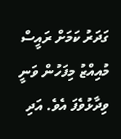ގަދަރު ކަމަށް ރައީސް މުއިއްޒު މިފަހުން ވަނީ ވިދާޅުވެފަ އެވެ. އަދި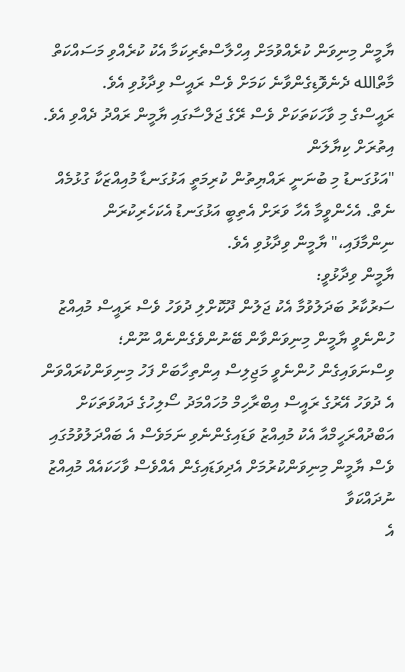ޔާމީން މިނިވަން ކުރެއްވުމަށް އިހްލާސްތެރިކަމާ އެކު ކުރެއްވި މަސައްކަތް މާތްالله ދެނެވޮޑިގެންވާނެ ކަމަށް ވެސް ރައީސް ވިދާޅުވި އެވެ.
ރައީސްގެ މި ވާހަކަތަކަށް ވެސް ރޭގެ ޖަލްސާގައި ޔާމީން ރައްދު ދެއްވި އެވެ.
އިތުރަށް ކިޔާލަން
"އަޅުގަނޑު މި ބުނަނީ ރައްޔިތުން ކުރިމަތީ އަޅުގަނޑާ މުއިއްޒަކާ ގުޅުމެއް ނެތް. އެހެންވީމާ އެހާ ވަރަށް އެތިބީ އަޅުގަނޑު އެކަހެރިކުރަން ނިންމާފައި،" ޔާމީން ވިދާޅުވި އެވެ.
ޔާމީން ވިދާޅުވީ:
ސަރުކާރު ބަދަލުވުމާ އެކު ޖަލުން ދޫކޮށްލި ދުވަހު ވެސް ރައީސް މުއިއްޒު ހުންނެވީ ޔާމީން މިނިވަންވާން ބޭނުންވެގެންނެއް ނޫން؛ ވިސްނަވައިގެން ހުންނެވީ މަޖިލިސް އިންތިހާބަށް ފަހު މިނިވަންކުރައްވަން
އެ ދުވަހު އޭރުގެ ރައީސް އިބްރާހިމް މުހައްމަދު ސޯލިހުގެ ދައުވަތަކަށް އަބްދުއްރަހީމްއާ އެކު މުއިއްޒު ވަޑައިގެންނެވި ނަމަވެސް އެ ބައްދަލުވުމުގައި ވެސް ޔާމީން މިނިވަންކުރުމަށް އެދިވަޑައިގެން އެއްވެސް ވާހަކައެއް މުއިއްޒު ނުދައްކަވާ
އެ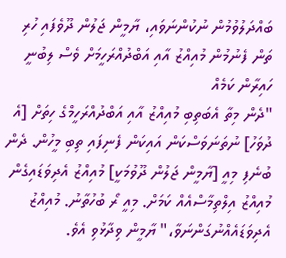ބައްދަލުވުމުން ނުކުންނަވައި، ޔާމީން ޖަލުން ދޫވެފައި ހުރި ތަން ފެނުމުން މުއިއްޒު އާއި އަބްދުއްރަހީމަށް ވެސް ލިބުނީ ހައިރާން ކަމެއް
"ދެން މިތާ އެބަތިބި މުއިއްޒު އާއި އަބްދުއްރަހީމްގެ ހިތަށް [އެ ދުވަހު] ނުތަނަވަސްކަން އައިކަން ފެނިފައި ތިބި މީހުން. ދެން ބުނެފި މިއީ [ޔާމީން ޖަލުން ދޫވުމަކީ] މުއިއްޒު އެދިވަޑައިގެން މުއިއްޒު އިލްތިމާސްއެއް ކަމަށް. މިއީ ރޯ ބުހުތާނު. މުއިއްޒު އެދިވަޑައެއްނުގަންނަވާ،" ޔާމީން ވިދާޅުވި އެވެ.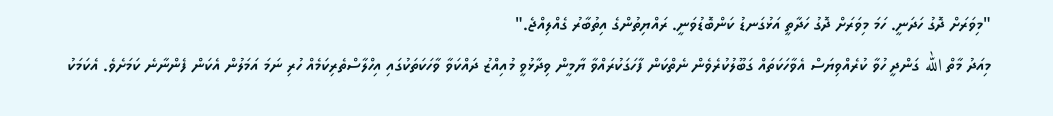"މިވަރަށް ދޮގު ހަދަނީ. ހަމަ މިވަރަށް ދޮގު ހަދާތީ އަޅުގަނޑު ކަންބޮޑުވަނީ. ރައްޔިތުންގެ އިތުބާރު ގެއްލިއްޖެ."
މިއަދު މާތް الله ގަންދީ ހުވާ ކުރެއްވިޔަސް އެވާހަކަތައް ގަބޫލުކުރެވެން ނެތްކަން ފާހަގަކުރައްވާ ޔާމީން ވިދާޅުވީ މުއިއްޒު ދައްކަވާ ވާހަކަތަކުގައި އިހްލާސްތެރިކަމެއް ހުރި ނަމަ އަމަލުން އެކަން ފެންނާނެ ކަމަށެވެ. އެކަމަކު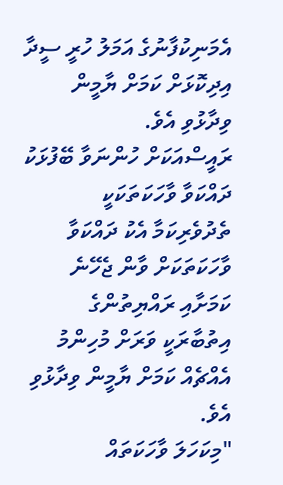އެމަނިކުފާނުގެ އަމަލު ހުރީ ސީދާ އިދިކޮޅަށް ކަމަށް ޔާމީން ވިދާޅުވި އެވެ.
ރައީސްއަކަށް ހުންނަވާ ބޭފުޅަކު ދައްކަވާ ވާހަކަތަކަކީ ތެދުވެރިކަމާ އެކު ދައްކަވާ ވާހަކަތަކަށް ވާން ޖެހޭނެ ކަމަށާއި ރައްޔިތުންގެ އިތުބާރަކީ ވަރަށް މުހިންމު އެއްޗެއް ކަމަށް ޔާމީން ވިދާޅުވި އެވެ.
"މިކަހަލަ ވާހަކަތައް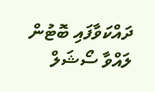ދައްކަވާފައި ބޮޓުން ލައްވާ ސޯޝަލް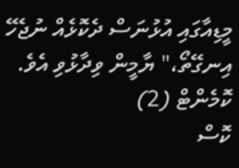މީޑިއާގައި އުޅުނަސް ދެކޮޅެއް ނުޖެހޭ އިނގޭތޯ،" ޔާމީން ވިދާޅުވި އެވެ.
ކޮމެންޓް (2)
ކޮސް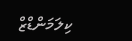ކިލަމަންޑްޒް